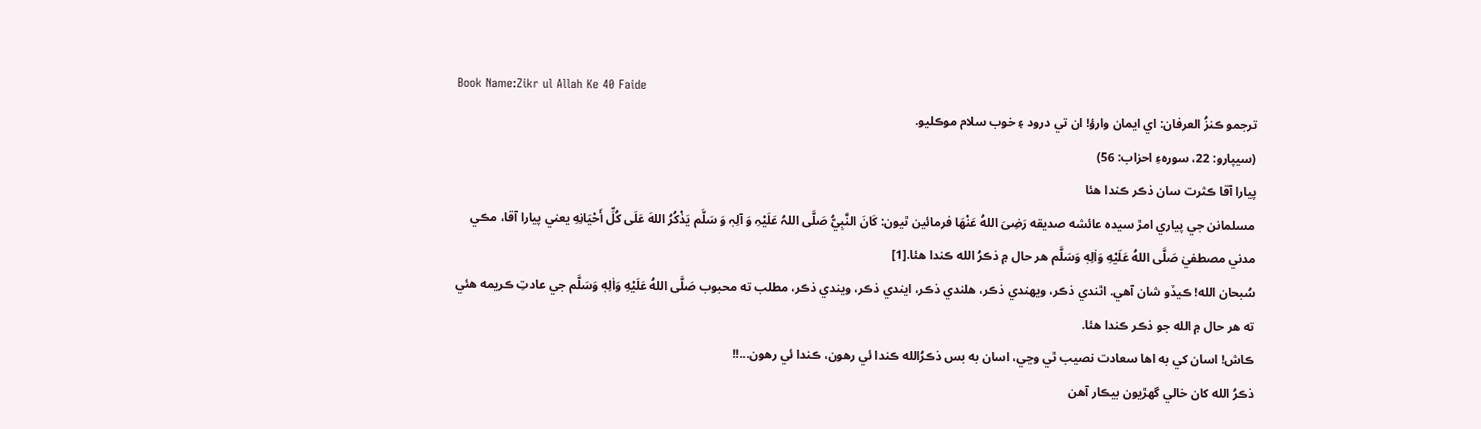Book Name:Zikr ul Allah Ke 40 Faide
ترجمو ڪنزُ العرفان: اي ايمان وارؤ! ان تي درود ۽ خوب سلام موڪليو.
(سيپارو: 22، سورهءِ احزاب: 56)
پيارا آقا ڪثرت سان ذڪر ڪندا هئا
مسلمانن جي پياري امڙ سيده عائشه صديقه رَضِیَ اللهُ عَنْهَا فرمائين ٿيون: كَانَ النَّبِيُّ صَلَّی اللہُ عَلَیْہِ وَ آلِہٖ وَ سَلَّم يَذْكُرُ اللهَ عَلَى كُلِّ أَحْيَانِهِ يعني پيارا آقا، مڪي مدني مصطفيٰ صَلَّى اللهُ عَلَيْهِ وَاٰلِهٖ وَسَلَّم هر حال ۾ ذڪرُ الله ڪندا هئا.[1]
سُبحان الله! ڪيڏو شان آهي. اٿندي ذڪر، ويهندي ذڪر، هلندي ذڪر، ايندي ذڪر، ويندي ذڪر، مطلب ته محبوب صَلَّى اللهُ عَلَيْهِ وَاٰلِهٖ وَسَلَّم جي عادتِ ڪريمه هئي ته هر حال ۾ الله جو ذڪر ڪندا هئا.
ڪاش! اسان کي به اها سعادت نصيب ٿي وڃي، اسان به بس ذڪرُالله ڪندا ئي رهون، ڪندا ئي رهون...!!
ذڪرُ الله کان خالي گهڙيون بيڪار آهن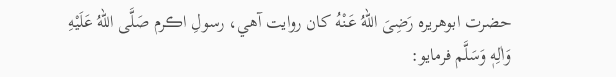حضرت ابوهريره رَضِىَ اللهُ عَـنْهُ کان روايت آهي، رسولِ اڪرم صَلَّى اللهُ عَلَيْهِ وَاٰلِهٖ وَسَلَّم فرمايو: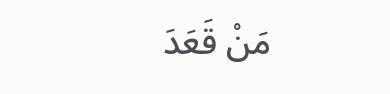مَنْ قَعَدَ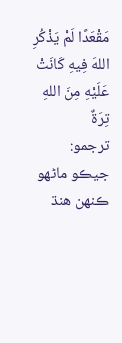مَقْعَدًا لَمْ يَذْكُرِ اللهَ فِيهِ كَانَتْ عَلَيْهِ مِنَ اللهِ تِرَةٌ
ترجمو: جيڪو ماڻهو ڪنهن هنڌ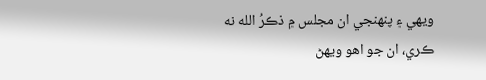ويهي ۽ پنهنجي ان مجلس ۾ ذڪرُ الله نه ڪري، ان جو اهو ويهڻ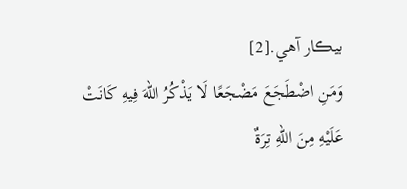بيڪار آهي.[2]
وَمَنِ اضْطَجَعَ مَضْجَعًا لَا يَذْكُرُ اللهَ فِيهِ كَانَتْ عَلَيْهِ مِنَ اللهِ تِرَةٌ